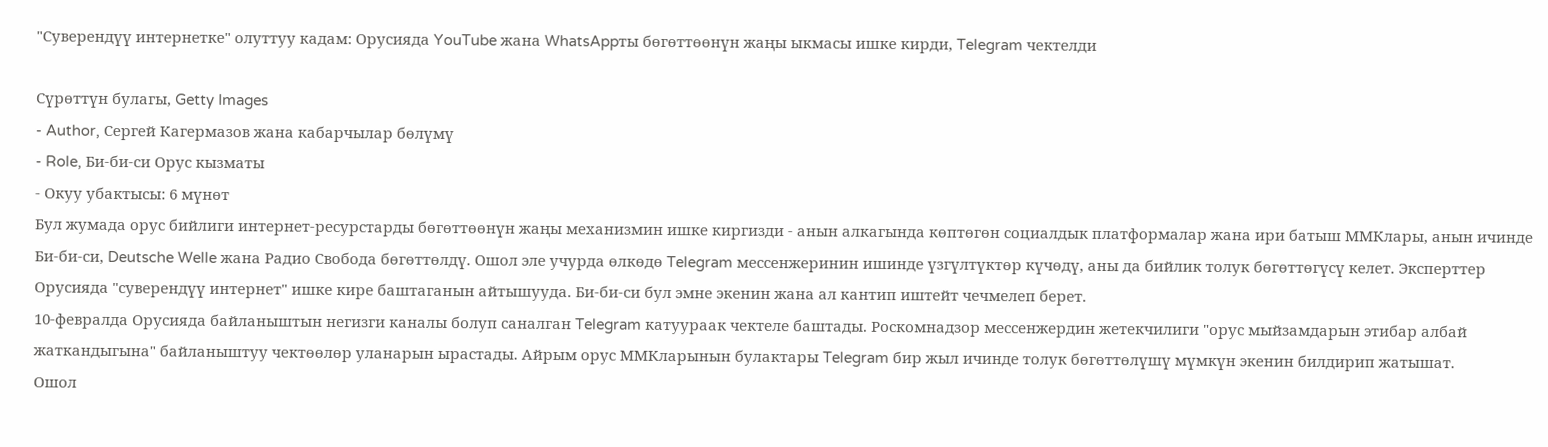"Суверендүү интернетке" олуттуу кадам: Орусияда YouTube жана WhatsAppты бөгөттөөнүн жаңы ыкмасы ишке кирди, Telegram чектелди

Сүрөттүн булагы, Getty Images
- Author, Сергей Кагермазов жана кабарчылар бөлүмү
- Role, Би-би-си Орус кызматы
- Окуу убактысы: 6 мүнөт
Бул жумада орус бийлиги интернет-ресурстарды бөгөттөөнүн жаңы механизмин ишке киргизди - анын алкагында көптөгөн социалдык платформалар жана ири батыш ММКлары, анын ичинде Би-би-си, Deutsche Welle жана Радио Свобода бөгөттөлдү. Ошол эле учурда өлкөдө Telegram мессенжеринин ишинде үзгүлтүктөр күчөдү, аны да бийлик толук бөгөттөгүсү келет. Эксперттер Орусияда "суверендүү интернет" ишке кире баштаганын айтышууда. Би-би-си бул эмне экенин жана ал кантип иштейт чечмелеп берет.
10-февралда Орусияда байланыштын негизги каналы болуп саналган Telegram катуураак чектеле баштады. Роскомнадзор мессенжердин жетекчилиги "орус мыйзамдарын этибар албай жаткандыгына" байланыштуу чектөөлөр уланарын ырастады. Айрым орус ММКларынын булактары Telegram бир жыл ичинде толук бөгөттөлүшү мүмкүн экенин билдирип жатышат.
Ошол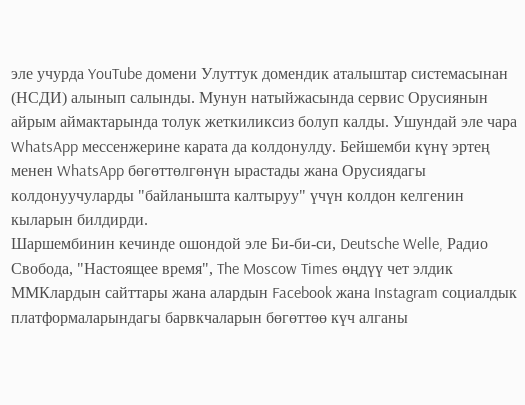эле учурда YouTube домени Улуттук домендик аталыштар системасынан (НСДИ) алынып салынды. Мунун натыйжасында сервис Орусиянын айрым аймактарында толук жеткиликсиз болуп калды. Ушундай эле чара WhatsApp мессенжерине карата да колдонулду. Бейшемби күнү эртең менен WhatsApp бөгөттөлгөнүн ырастады жана Орусиядагы колдонуучуларды "байланышта калтыруу" үчүн колдон келгенин кыларын билдирди.
Шаршембинин кечинде ошондой эле Би-би-си, Deutsche Welle, Радио Свобода, "Настоящее время", The Moscow Times өңдүү чет элдик ММКлардын сайттары жана алардын Facebook жана Instagram социалдык платформаларындагы барвкчаларын бөгөттөө күч алганы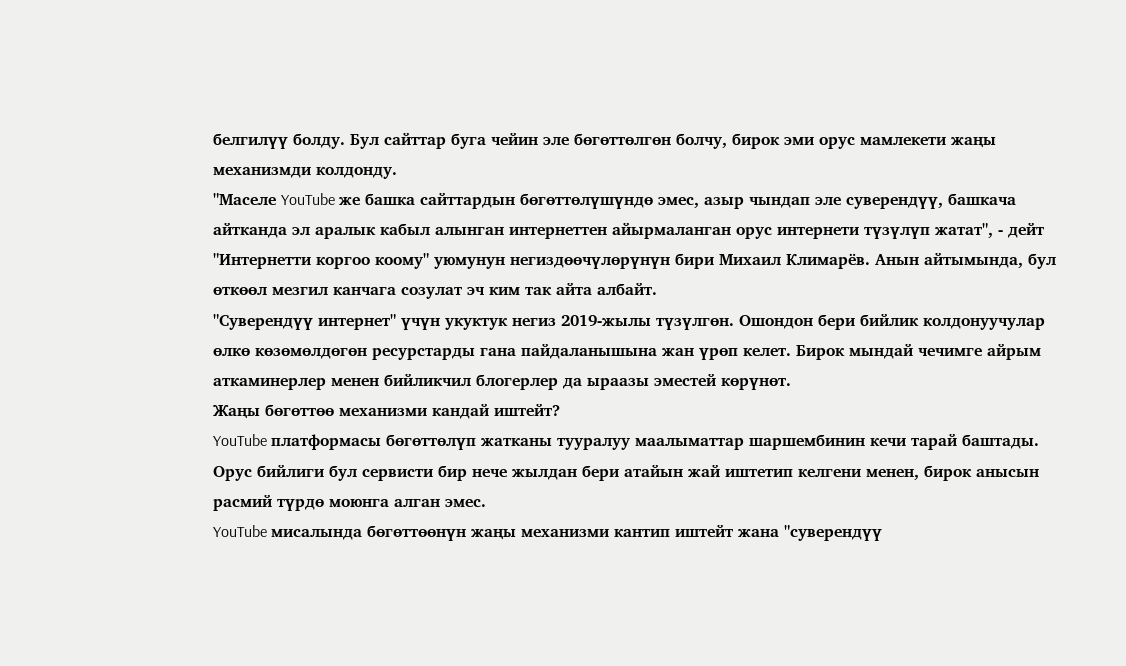белгилүү болду. Бул сайттар буга чейин эле бөгөттөлгөн болчу, бирок эми орус мамлекети жаңы механизмди колдонду.
"Маселе YouTube же башка сайттардын бөгөттөлүшүндө эмес, азыр чындап эле суверендүү, башкача айтканда эл аралык кабыл алынган интернеттен айырмаланган орус интернети түзүлүп жатат", - дейт "Интернетти коргоо коому" уюмунун негиздөөчүлөрүнүн бири Михаил Климарёв. Анын айтымында, бул өткөөл мезгил канчага созулат эч ким так айта албайт.
"Суверендүү интернет" үчүн укуктук негиз 2019-жылы түзүлгөн. Ошондон бери бийлик колдонуучулар өлкө көзөмөлдөгөн ресурстарды гана пайдаланышына жан үрөп келет. Бирок мындай чечимге айрым аткаминерлер менен бийликчил блогерлер да ыраазы эместей көрүнөт.
Жаңы бөгөттөө механизми кандай иштейт?
YouTube платформасы бөгөттөлүп жатканы тууралуу маалыматтар шаршембинин кечи тарай баштады. Орус бийлиги бул сервисти бир нече жылдан бери атайын жай иштетип келгени менен, бирок анысын расмий түрдө моюнга алган эмес.
YouTube мисалында бөгөттөөнүн жаңы механизми кантип иштейт жана "суверендүү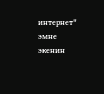интернет" эмне экенин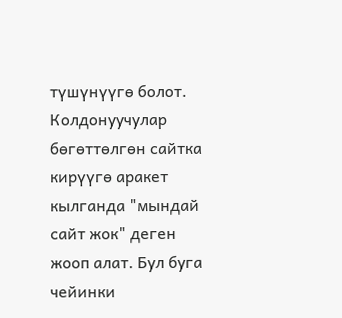түшүнүүгө болот. Колдонуучулар бөгөттөлгөн сайтка кирүүгө аракет кылганда "мындай сайт жок" деген жооп алат. Бул буга чейинки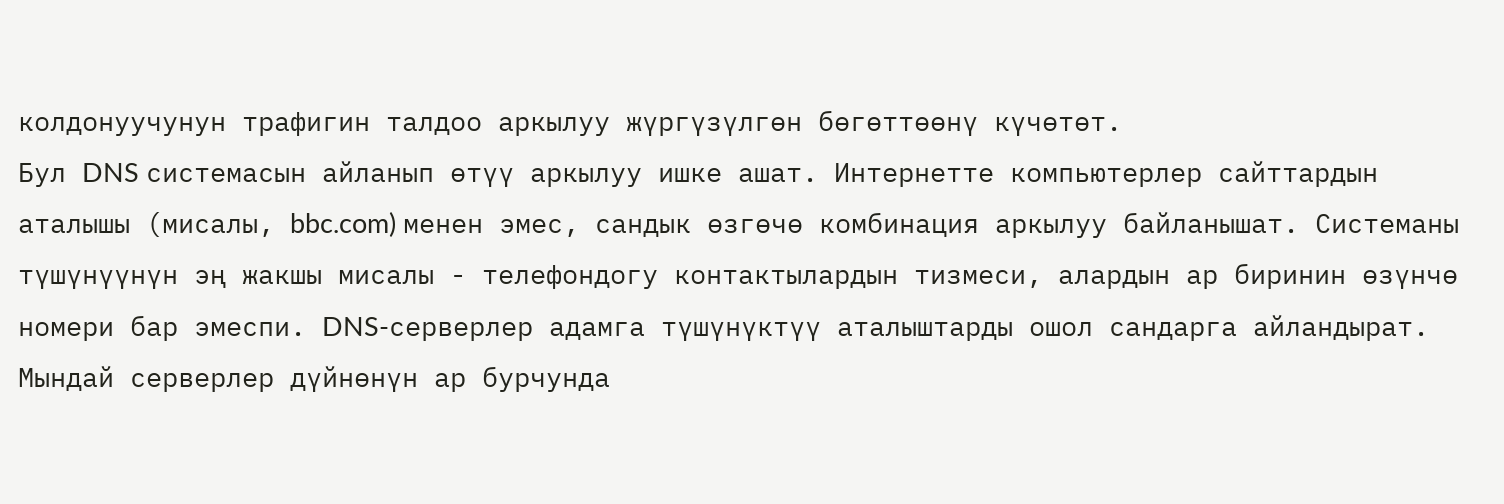колдонуучунун трафигин талдоо аркылуу жүргүзүлгөн бөгөттөөнү күчөтөт.
Бул DNS системасын айланып өтүү аркылуу ишке ашат. Интернетте компьютерлер сайттардын аталышы (мисалы, bbc.com) менен эмес, сандык өзгөчө комбинация аркылуу байланышат. Системаны түшүнүүнүн эң жакшы мисалы - телефондогу контактылардын тизмеси, алардын ар биринин өзүнчө номери бар эмеспи. DNS-серверлер адамга түшүнүктүү аталыштарды ошол сандарга айландырат. Мындай серверлер дүйнөнүн ар бурчунда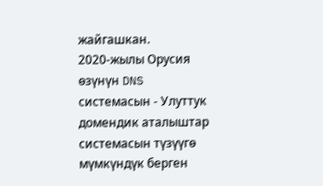жайгашкан.
2020-жылы Орусия өзүнүн DNS системасын - Улуттук домендик аталыштар системасын түзүүгө мүмкүндүк берген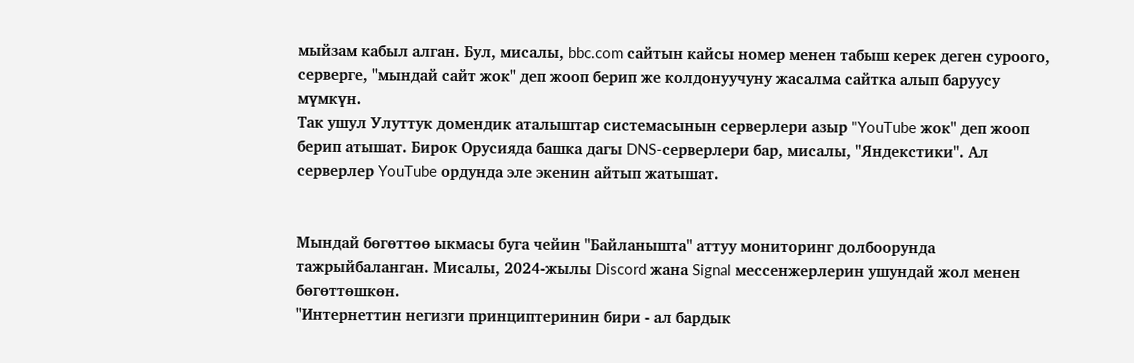мыйзам кабыл алган. Бул, мисалы, bbc.com сайтын кайсы номер менен табыш керек деген суроого, серверге, "мындай сайт жок" деп жооп берип же колдонуучуну жасалма сайтка алып баруусу мүмкүн.
Так ушул Улуттук домендик аталыштар системасынын серверлери азыр "YouTube жок" деп жооп берип атышат. Бирок Орусияда башка дагы DNS-серверлери бар, мисалы, "Яндекстики". Ал серверлер YouTube ордунда эле экенин айтып жатышат.


Мындай бөгөттөө ыкмасы буга чейин "Байланышта" аттуу мониторинг долбоорунда тажрыйбаланган. Мисалы, 2024-жылы Discord жана Signal мессенжерлерин ушундай жол менен бөгөттөшкөн.
"Интернеттин негизги принциптеринин бири - ал бардык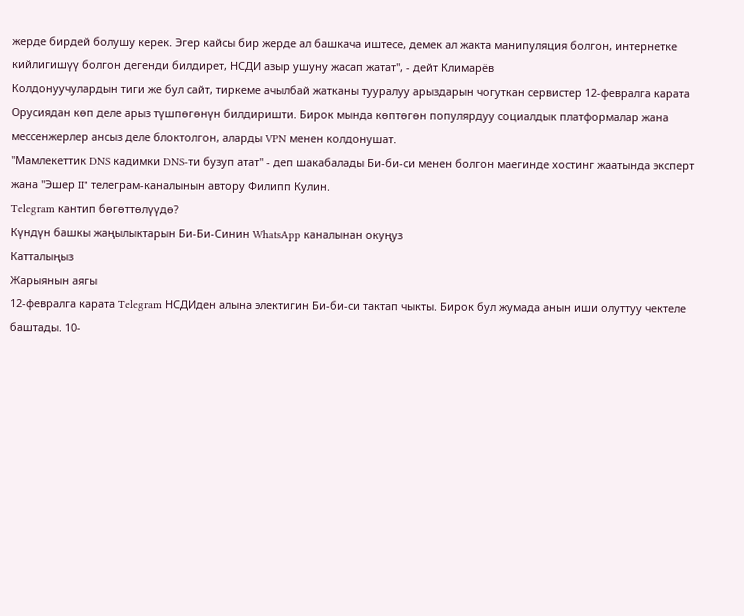жерде бирдей болушу керек. Эгер кайсы бир жерде ал башкача иштесе, демек ал жакта манипуляция болгон, интернетке кийлигишүү болгон дегенди билдирет, НСДИ азыр ушуну жасап жатат", - дейт Климарёв
Колдонуучулардын тиги же бул сайт, тиркеме ачылбай жатканы тууралуу арыздарын чогуткан сервистер 12-февралга карата Орусиядан көп деле арыз түшпөгөнүн билдиришти. Бирок мында көптөгөн популярдуу социалдык платформалар жана мессенжерлер ансыз деле блоктолгон, аларды VPN менен колдонушат.
"Мамлекеттик DNS кадимки DNS-ти бузуп атат" - деп шакабалады Би-би-си менен болгон маегинде хостинг жаатында эксперт жана "Эшер II" телеграм-каналынын автору Филипп Кулин.
Telegram кантип бөгөттөлүүдө?
Күндүн башкы жаңылыктарын Би-Би-Синин WhatsApp каналынан окуңуз
Катталыңыз
Жарыянын аягы
12-февралга карата Telegram НСДИден алына электигин Би-би-си тактап чыкты. Бирок бул жумада анын иши олуттуу чектеле баштады. 10-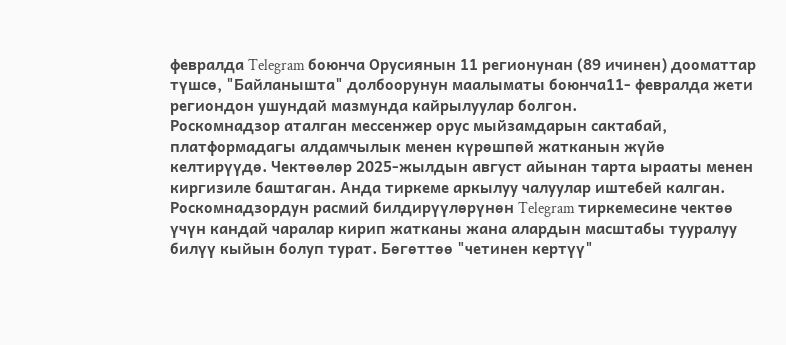февралда Telegram боюнча Орусиянын 11 регионунан (89 ичинен) дооматтар түшсө, "Байланышта" долбоорунун маалыматы боюнча11- февралда жети региондон ушундай мазмунда кайрылуулар болгон.
Роскомнадзор аталган мессенжер орус мыйзамдарын сактабай, платформадагы алдамчылык менен күрөшпөй жатканын жүйө келтирүүдө. Чектөөлөр 2025-жылдын август айынан тарта ырааты менен киргизиле баштаган. Анда тиркеме аркылуу чалуулар иштебей калган.
Роскомнадзордун расмий билдирүүлөрүнөн Telegram тиркемесине чектөө үчүн кандай чаралар кирип жатканы жана алардын масштабы тууралуу билүү кыйын болуп турат. Бөгөттөө "четинен кертүү"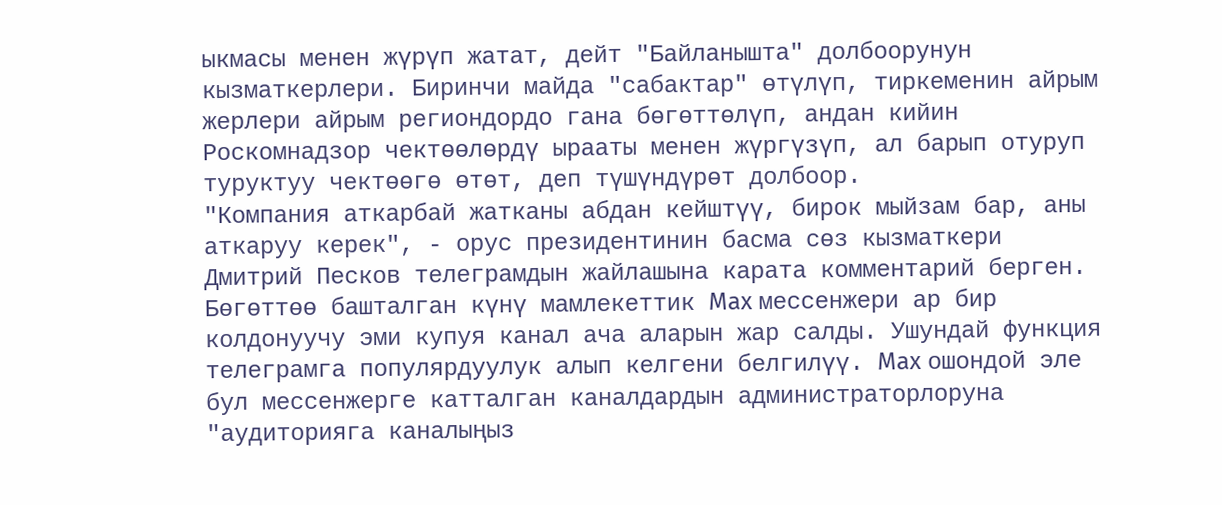ыкмасы менен жүрүп жатат, дейт "Байланышта" долбоорунун кызматкерлери. Биринчи майда "сабактар" өтүлүп, тиркеменин айрым жерлери айрым региондордо гана бөгөттөлүп, андан кийин Роскомнадзор чектөөлөрдү ырааты менен жүргүзүп, ал барып отуруп туруктуу чектөөгө өтөт, деп түшүндүрөт долбоор.
"Компания аткарбай жатканы абдан кейштүү, бирок мыйзам бар, аны аткаруу керек", - орус президентинин басма сөз кызматкери Дмитрий Песков телеграмдын жайлашына карата комментарий берген.
Бөгөттөө башталган күнү мамлекеттик Max мессенжери ар бир колдонуучу эми купуя канал ача аларын жар салды. Ушундай функция телеграмга популярдуулук алып келгени белгилүү. Max ошондой эле бул мессенжерге катталган каналдардын администраторлоруна "аудиторияга каналыңыз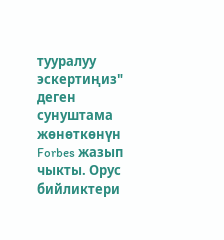тууралуу эскертиңиз" деген сунуштама жөнөткөнүн Forbes жазып чыкты. Орус бийликтери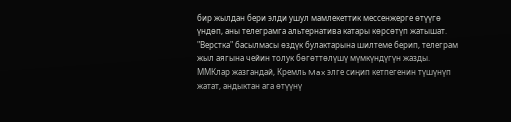бир жылдан бери элди ушул мамлекеттик мессенжерге өтүүгө үндөп, аны телеграмга альтернатива катары көрсөтүп жатышат.
"Верстка" басылмасы өздүк булактарына шилтеме берип, телеграм жыл аягына чейин толук бөгөттөлүшү мүмкүндүгүн жазды.
ММКлар жазгандай, Кремль Max элге сиңип кетпегенин түшүнүп жатат, андыктан ага өтүүнү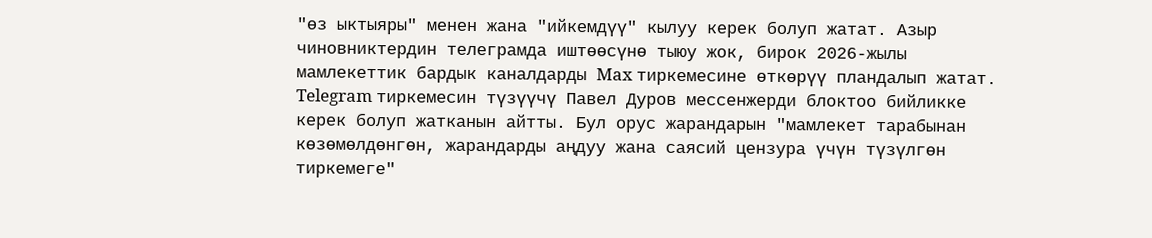"өз ыктыяры" менен жана "ийкемдүү" кылуу керек болуп жатат. Азыр чиновниктердин телеграмда иштөөсүнө тыюу жок, бирок 2026-жылы мамлекеттик бардык каналдарды Max тиркемесине өткөрүү пландалып жатат.
Telegram тиркемесин түзүүчү Павел Дуров мессенжерди блоктоо бийликке керек болуп жатканын айтты. Бул орус жарандарын "мамлекет тарабынан көзөмөлдөнгөн, жарандарды аңдуу жана саясий цензура үчүн түзүлгөн тиркемеге"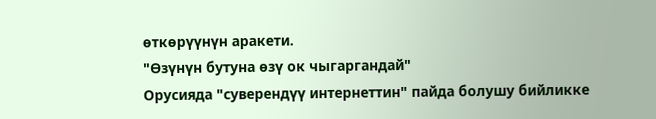өткөрүүнүн аракети.
"Өзүнүн бутуна өзү ок чыгаргандай"
Орусияда "суверендүү интернеттин" пайда болушу бийликке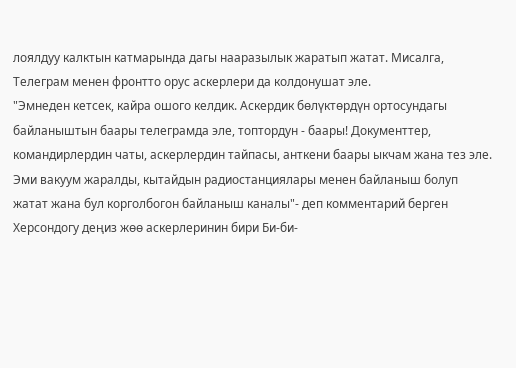лоялдуу калктын катмарында дагы нааразылык жаратып жатат. Мисалга, Телеграм менен фронтто орус аскерлери да колдонушат эле.
"Эмнеден кетсек, кайра ошого келдик. Аскердик бөлүктөрдүн ортосундагы байланыштын баары телеграмда эле, топтордун - баары! Документтер, командирлердин чаты, аскерлердин тайпасы, анткени баары ыкчам жана тез эле. Эми вакуум жаралды, кытайдын радиостанциялары менен байланыш болуп жатат жана бул корголбогон байланыш каналы"- деп комментарий берген Херсондогу деңиз жөө аскерлеринин бири Би-би-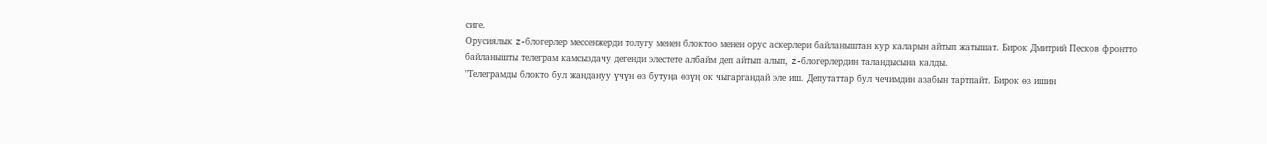сиге.
Орусиялык z-блогерлер мессенжерди толугу менен блоктоо менен орус аскерлери байланыштан кур каларын айтып жатышат. Бирок Дмитрий Песков фронтто байланышты телеграм камсыздачу дегенди элестете албайм деп айтып алып, z-блогерлердин таландысына калды.
"Телеграмды блокто бул жандануу үчүн өз бутуңа өзүң ок чыгаргандай эле иш. Депутаттар бул чечимдин азабын тартпайт. Бирок өз ишин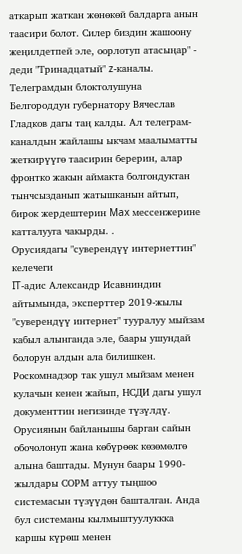аткарып жаткан жөнөкөй балдарга анын таасири болот. Силер биздин жашоону жеңилдетпей эле, оорлотуп атасыңар" - деди "Тринадцатый" z-каналы.
Телеграмдын блоктолушуна Белгороддун губернатору Вячеслав Гладков дагы таң калды. Ал телеграм-каналдын жайлашы ыкчам маалыматты жеткирүүгө таасирин берерин, алар фронтко жакын аймакта болгондуктан тынчсызданып жатышканын айтып, бирок жердештерин Max мессенжерине катталууга чакырды. .
Орусиядагы "суверендүү интернеттин" келечеги
IT-адис Александр Исавниндин айтымында, эксперттер 2019-жылы "суверендүү интернет" тууралуу мыйзам кабыл алынганда эле, баары ушундай болорун алдын ала билишкен. Роскомнадзор так ушул мыйзам менен кулачын кенен жайып, НСДИ дагы ушул документтин негизинде түзүлдү.
Орусиянын байланышы барган сайын обочолонуп жана көбүрөөк көзөмөлгө алына баштады. Мунун баары 1990-жылдары СОРМ аттуу тыңшоо системасын түзүүдөн башталган. Анда бул системаны кылмыштуулуккка каршы күрөш менен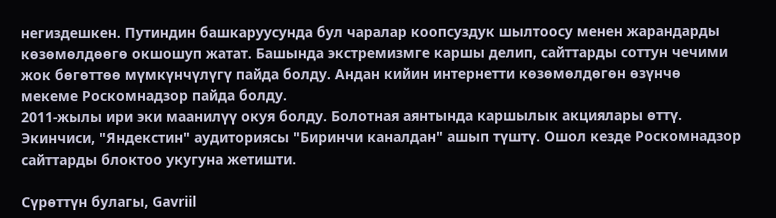негиздешкен. Путиндин башкаруусунда бул чаралар коопсуздук шылтоосу менен жарандарды көзөмөлдөөгө окшошуп жатат. Башында экстремизмге каршы делип, сайттарды соттун чечими жок бөгөттөө мүмкүнчүлүгү пайда болду. Андан кийин интернетти көзөмөлдөгөн өзүнчө мекеме Роскомнадзор пайда болду.
2011-жылы ири эки маанилүү окуя болду. Болотная аянтында каршылык акциялары өттү. Экинчиси, "Яндекстин" аудиториясы "Биринчи каналдан" ашып түштү. Ошол кезде Роскомнадзор сайттарды блоктоо укугуна жетишти.

Сүрөттүн булагы, Gavriil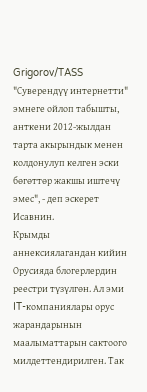Grigorov/TASS
"Суверендүү интернетти" эмнеге ойлоп табышты, анткени 2012-жылдан тарта акырындык менен колдонулуп келген эски бөгөттөр жакшы иштечү эмес", - деп эскерет Исавнин.
Крымды аннексиялагандан кийин Орусияда блогерлердин реестри түзүлгөн. Ал эми IT-компаниялары орус жарандарынын маалыматтарын сактоого милдеттендирилген. Так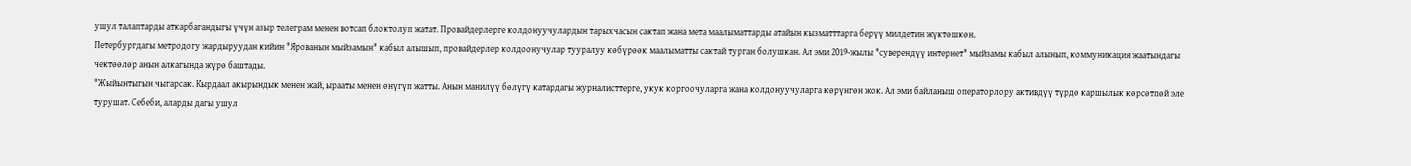ушул талаптарды аткарбагандыгы үчүн азыр телеграм менен вотсап блоктолуп жатат. Провайдерлерге колдонуучулардын тарыхчасын сактап жана мета маалыматтарды атайын кызматттарга берүү милдетин жүктөшкөн.
Петербургдагы метродогу жардыруудан кийин "Ярованын мыйзамын" кабыл алышып, провайдерлер колдоонучулар тууралуу көбүрөөк маалыматты сактай турган болушкан. Ал эми 2019-жылы "суверендүү интернет" мыйзамы кабыл алынып, коммуникация жаатындагы чектөөлөр анын алкагында жүрө баштады.
"Жыйынтыгын чыгарсак. Кырдаал акырындык менен жай, ырааты менен өнүгүп жатты. Анын манилүү бөлүгү катардагы журналисттерге, укук коргоочуларга жана колдонуучуларга көрүнгөн жок. Ал эми байланыш операторлору активдүү түрдө каршылык көрсөтпөй эле турушат. Себеби, аларды дагы ушул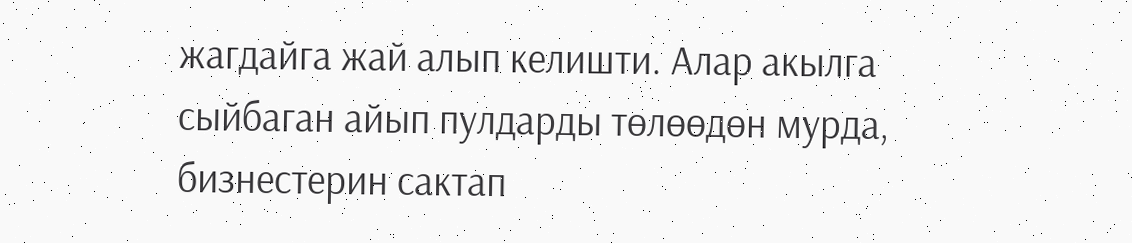жагдайга жай алып келишти. Алар акылга сыйбаган айып пулдарды төлөөдөн мурда, бизнестерин сактап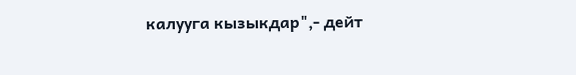калууга кызыкдар",- дейт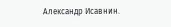Александр Исавнин.